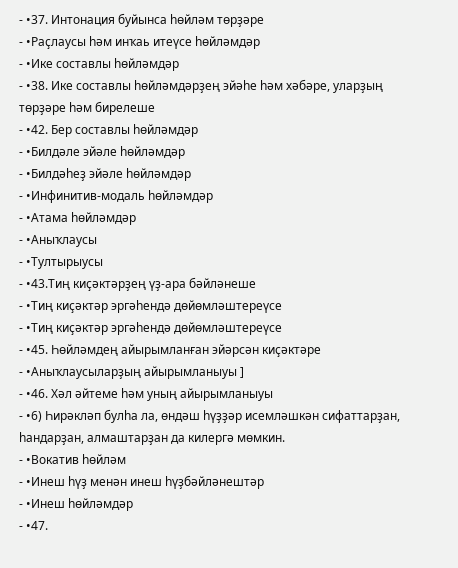- •37. Интонация буйынса һөйләм төрҙәре
- •Раҫлаусы һәм инҡаь итеүсе һөйләмдәр
- •Ике составлы һөйләмдәр
- •38. Ике составлы һөйләмдәрҙең эйәһе һәм хәбәре, уларҙың төрҙәре һәм бирелеше
- •42. Бер составлы һөйләмдәр
- •Билдәле эйәле һөйләмдәр
- •Билдәһеҙ эйәле һөйләмдәр
- •Инфинитив-модаль һөйләмдәр
- •Атама һөйләмдәр
- •Аныҡлаусы
- •Тултырыусы
- •43.Тиң киҫәктәрҙең үҙ-ара бәйләнеше
- •Тиң киҫәктәр эргәһендә дөйөмләштереүсе
- •Тиң киҫәктәр эргәһендә дөйөмләштереүсе
- •45. Һөйләмдең айырымланған эйәрсән киҫәктәре
- •Аныҡлаусыларҙың айырымланыуы ]
- •46. Хәл әйтеме һәм уның айырымланыуы
- •6) Һирәкләп булһа ла, өндәш һүҙҙәр исемләшкән сифаттарҙан, һандарҙан, алмаштарҙан да килергә мөмкин.
- •Вокатив һөйләм
- •Инеш һүҙ менән инеш һүҙбәйләнештәр
- •Инеш һөйләмдәр
- •47.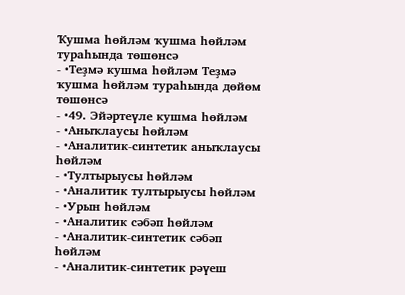Ҡушма һөйләм ҡушма һөйләм тураһында төшөнсә
- •Теҙмә кушма һөйләм Теҙмә ҡушма һөйләм тураһында дөйөм төшөнсә
- •49. Эйәртеүле кушма һөйләм
- •Аныҡлаусы һөйләм
- •Аналитик-синтетик аныҡлаусы һөйләм
- •Тултырыусы һөйләм
- •Аналитик тултырыусы һөйләм
- •Урын һөйләм
- •Аналитик сәбәп һөйләм
- •Аналитик-синтетик сәбәп һөйләм
- •Аналитик-синтетик рәүеш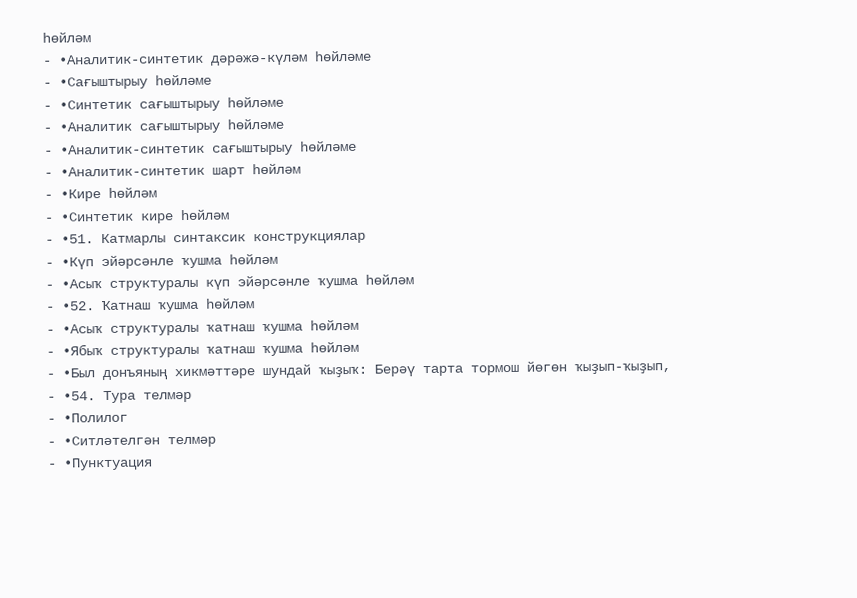һөйләм
- •Аналитик-синтетик дәрәжә-күләм һөйләме
- •Сағыштырыу һөйләме
- •Синтетик сағыштырыу һөйләме
- •Аналитик сағыштырыу һөйләме
- •Аналитик-синтетик сағыштырыу һөйләме
- •Аналитик-синтетик шарт һөйләм
- •Кире һөйләм
- •Синтетик кире һөйләм
- •51. Катмарлы синтаксик конструкциялар
- •Күп эйәрсәнле ҡушма һөйләм
- •Асыҡ структуралы күп эйәрсәнле ҡушма һөйләм
- •52. Ҡатнаш ҡушма һөйләм
- •Асыҡ структуралы ҡатнаш ҡушма һөйләм
- •Ябыҡ структуралы ҡатнаш ҡушма һөйләм
- •Был донъяның хикмәттәре шундай ҡыҙыҡ: Берәү тарта тормош йөгөн ҡыҙып-ҡыҙып,
- •54. Тура телмәр
- •Полилог
- •Ситләтелгән телмәр
- •Пунктуация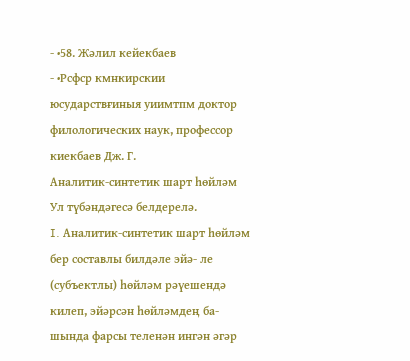- •58. Жәлил кейекбаев
- •Рсфср кмнкирскии юсударствғиныя уиимтпм доктор филологических наук, профессор киекбаев Дж. Г.
Аналитик-синтетик шарт һөйләм
Ул түбәндәгесә белдерелә.
I. Аналитик-синтетик шарт һөйләм бер составлы билдәле эйә- ле (субъектлы) һөйләм рәүешендә килеп, эйәрсән һөйләмдең ба- шында фарсы теленән ингән әгәр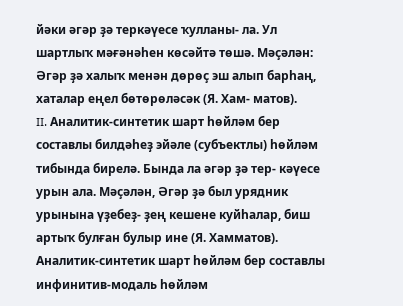йәки әгәр ҙә теркәүесе ҡулланы- ла. Ул шартлыҡ мәғәнәһен көсәйтә төшә. Мәҫәлән: Әгәр ҙә халыҡ менән дөрөҫ эш алып барһаң, хаталар еңел бөтөрөләсәк (Я. Хам- матов).
II. Аналитик-синтетик шарт һөйләм бер составлы билдәһеҙ эйәле (субъектлы) һөйләм тибында бирелә. Бында ла әгәр ҙә тер- кәүесе урын ала. Мәҫәлән, Әгәр ҙә был урядник урынына үҙебеҙ- ҙең кешене куйһалар, биш артыҡ булған булыр ине (Я. Хамматов).
Аналитик-синтетик шарт һөйләм бер составлы инфинитив-модаль һөйләм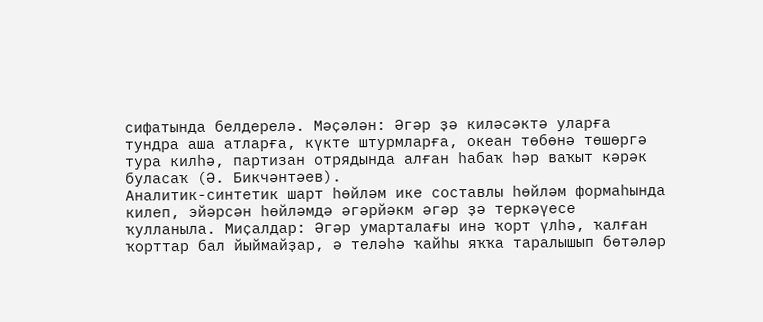сифатында белдерелә. Мәҫәлән: Әгәр ҙә киләсәктә уларға тундра аша атларға, күкте штурмларға, океан төбөнә төшөргә тура килһә, партизан отрядында алған һабаҡ һәр ваҡыт кәрәк буласаҡ (Ә. Бикчәнтәев).
Аналитик-синтетик шарт һөйләм ике составлы һөйләм формаһында килеп, эйәрсән һөйләмдә әгәрйәкм әгәр ҙә теркәүесе ҡулланыла. Миҫалдар: Әгәр умарталағы инә ҡорт үлһә, ҡалған ҡорттар бал йыймайҙар, ә теләһә ҡайһы яҡҡа таралышып бөтәләр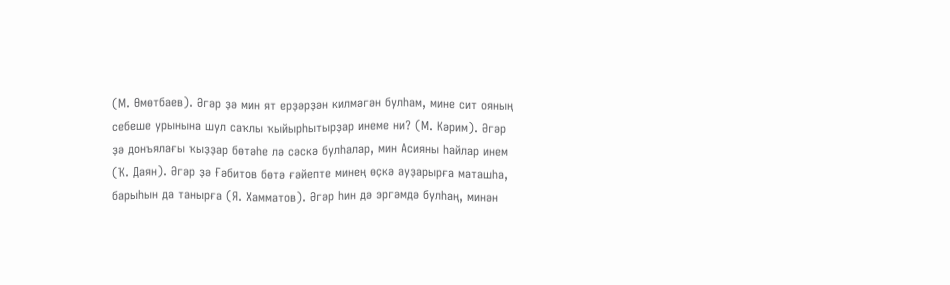(М. Өмөтбаев). Әгәр ҙә мин ят ерҙәрҙән килмәгән булһам, мине сит ояның себеше урынына шул саҡлы ҡыйырһытырҙар инеме ни? (М. Кәрим). Әгәр ҙә донъялағы ҡыҙҙар бөтәһе лә сәскә булһалар, мин Асияны һайлар инем (Ҡ. Даян). Әгәр ҙә Ғәбитов бөтә ғәйепте минең өҫкә ауҙарырға маташһа, барыһын да танырға (Я. Хамматов). Әгәр һин дә эргәмдә булһаң, минән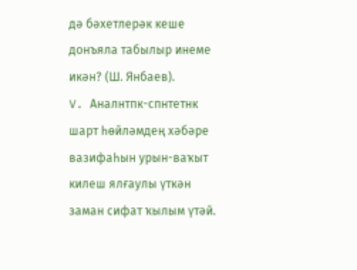дә бәхетлерәк кеше донъяла табылыр инеме икән? (Ш. Янбаев).
V. Аналнтпк-спнтетнк шарт һөйләмдең хәбәре вазифаһын урын-ваҡыт килеш ялғаулы үткән заман сифат ҡылым үтәй.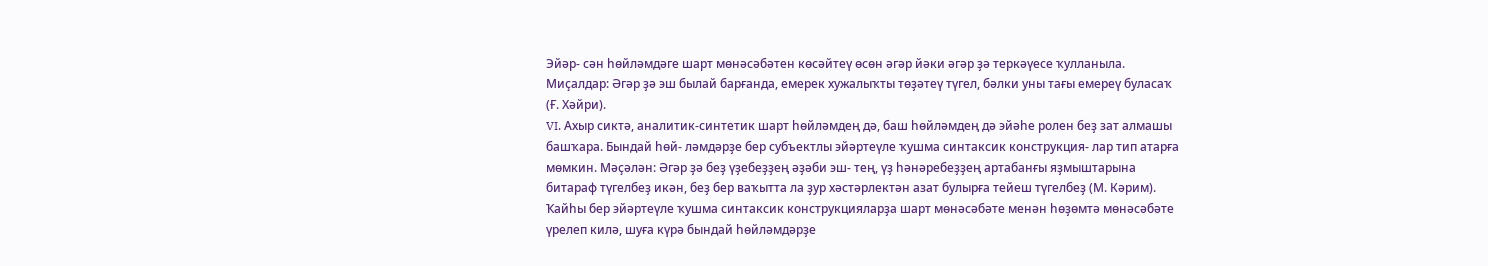Эйәр- сән һөйләмдәге шарт мөнәсәбәтен көсәйтеү өсөн әгәр йәки әгәр ҙә теркәүесе ҡулланыла. Миҫалдар: Әгәр ҙә эш былай барғанда, емерек хужалыҡты төҙәтеү түгел, бәлки уны тағы емереү буласаҡ (Ғ. Хәйри).
VI. Ахыр сиктә, аналитик-синтетик шарт һөйләмдең дә, баш һөйләмдең дә эйәһе ролен беҙ зат алмашы башҡара. Бындай һөй- ләмдәрҙе бер субъектлы эйәртеүле ҡушма синтаксик конструкция- лар тип атарға мөмкин. Мәҫәлән: Әгәр ҙә беҙ үҙебеҙҙең әҙәби эш- тең, үҙ һәнәребеҙҙең артабанғы яҙмыштарына битараф түгелбеҙ икән, беҙ бер ваҡытта ла ҙур хәстәрлектән азат булырға тейеш түгелбеҙ (М. Кәрим).
Ҡайһы бер эйәртеүле ҡушма синтаксик конструкцияларҙа шарт мөнәсәбәте менән һөҙөмтә мөнәсәбәте үрелеп килә, шуға күрә бындай һөйләмдәрҙе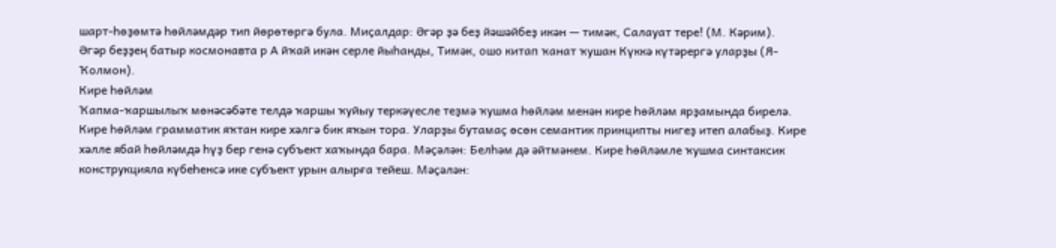шарт-һөҙөмтә һөйләмдәр тип йөрөтөргә була. Миҫалдар: Әгәр ҙә беҙ йәшәйбеҙ икән — тимәк, Салауат тере! (М. Кәрим).
Әгәр беҙҙең батыр космонавта р А йҡай икән серле йыһанды, Тимәк, ошо китап ҡанат ҡушан Күккә күтәрергә уларҙы (Я- Ҡолмон).
Кире һөйләм
Ҡапма-ҡаршылыҡ мөнәсәбәте телдә ҡаршы ҡуйыу теркәүесле теҙмә ҡушма һөйләм менән кире һөйләм ярҙамында бирелә. Кире һөйләм грамматик яҡтан кире хәлгә бик яҡын тора. Уларҙы бутамаҫ өсөн семантик принципты нигеҙ итеп алабыҙ. Кире хәлле ябай һөйләмдә һүҙ бер генә субъект хаҡында бара. Мәҫәлән: Белһәм дә әйтмәнем. Кире һөйләмле ҡушма синтаксик конструкцияла күбеһенсә ике субъект урын алырға тейеш. Мәҫәлән: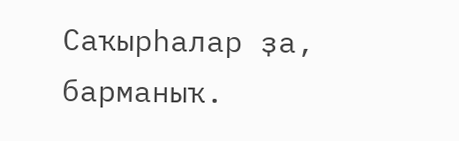Саҡырһалар ҙа, барманыҡ.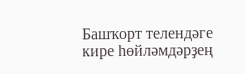Башҡорт телендәге кире һөйләмдәрҙең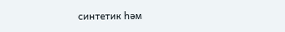синтетик һәм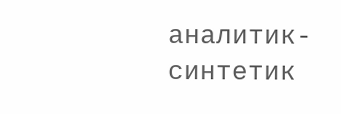аналитик-синтетик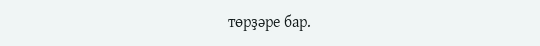төрҙәре бар.